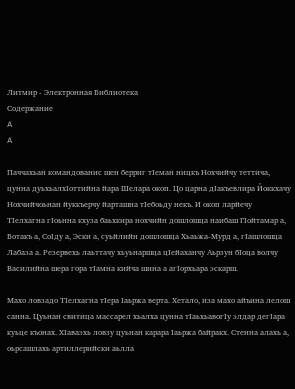Литмир - Электронная Библиотека
Содержание
A
A

Паччахьан командованис шен берриг тIеман ницкъ Нохчийчу теттича, цунна дуьхьалхIоттийна йара Шелара окоп. Цо царна дIакъевлира Йоккхачу Нохчийчоьнан йуккъерчу йарташна тIебоьду некъ. И окоп ларйечу ТIелхагна гIоьнна кхуза баьхкира нохчийн дошлошца наибаш ГIойтамар а, Ботакъ а, СоIду а, Эски а, суьйлийн дошлошца Хьаьжа-Мурд а, гIашлошца Лабаза а. Резервехь лаьттачу хьуьнаршца цIейаханчу Аьрзун бIоца волчу Василийна шера гора тIамна кийча шина а агIорхьара эскарш.

Махо ловзадо ТIелхагна тIера Iаьржа верта. Хетало, иза махо айъина лелош санна. Цуьнан свитица массарел хьалха цунна тIаьхьавогIу элдар дегIара куьце къонах. ХIаваэхь ловзу цуьнан карара Iаьржа байракх. Стенна алахь а, оьрсашлахь артиллерийски аьлла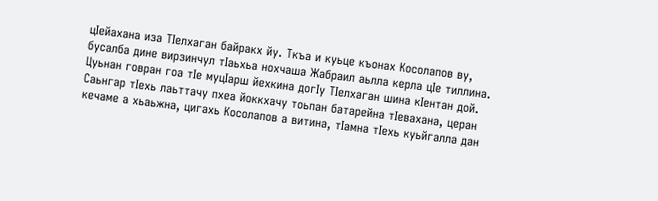цIейахана иза ТIелхаган байракх йу. Ткъа и куьце къонах Косолапов ву, бусалба дине вирзинчул тIаьхьа нохчаша Жабраил аьлла керла цIе тиллина. Цуьнан говран гоа тIе муцIарш йехкина догIу ТIелхаган шина кIентан дой. Саьнгар тIехь лаьттачу пхеа йоккхачу тоьпан батарейна тIевахана, церан кечаме а хьаьжна, цигахь Косолапов а витина, тIамна тIехь куьйгалла дан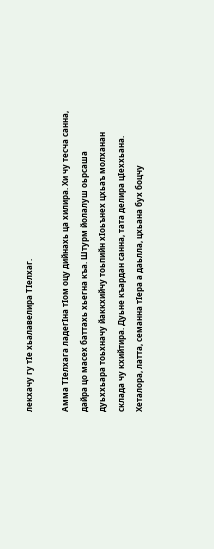лекхачу гу тIе хьалавелира ТIелхаг.

Амма ТIелхага ладегIна тIом оцу дийнахь ца хилира. Хи чу тесча санна, дайра цо масех баттахь хьегна къа. Штурм йолалуш оьрсаша дуьххьара тоьхначу йаккхийчу тоьпийн хIоьънех цхьаъ молханан склада чу кхийтира. Дуьне къардан санна, тата делира цIеххьана. Хеталора, латта, семанна тIера а даьлла, цхьана бух боцчу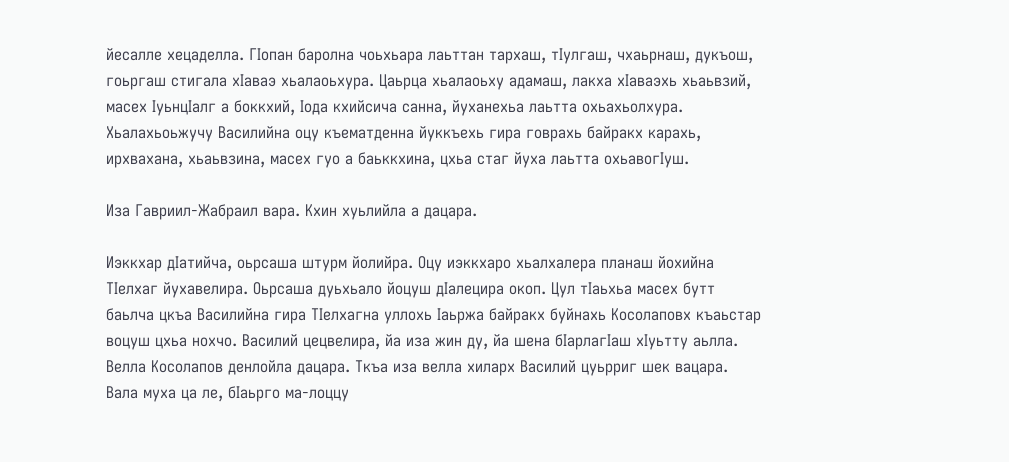йесалле хецаделла. ГIопан баролна чоьхьара лаьттан тархаш, тIулгаш, чхаьрнаш, дукъош, гоьргаш стигала хIаваэ хьалаоьхура. Цаьрца хьалаоьху адамаш, лакха хIаваэхь хьаьвзий, масех IуьнцIалг а боккхий, Iода кхийсича санна, йуханехьа лаьтта охьахьолхура. Хьалахьоьжучу Василийна оцу къематденна йуккъехь гира говрахь байракх карахь, ирхвахана, хьаьвзина, масех гуо а баьккхина, цхьа стаг йуха лаьтта охьавогIуш.

Иза Гавриил-Жабраил вара. Кхин хуьлийла а дацара.

Иэккхар дIатийча, оьрсаша штурм йолийра. Оцу иэккхаро хьалхалера планаш йохийна ТIелхаг йухавелира. Оьрсаша дуьхьало йоцуш дIалецира окоп. Цул тIаьхьа масех бутт баьлча цкъа Василийна гира ТIелхагна уллохь Iаьржа байракх буйнахь Косолаповх къаьстар воцуш цхьа нохчо. Василий цецвелира, йа иза жин ду, йа шена бIарлагIаш хIуьтту аьлла. Велла Косолапов денлойла дацара. Ткъа иза велла хиларх Василий цуьрриг шек вацара. Вала муха ца ле, бIаьрго ма-лоццу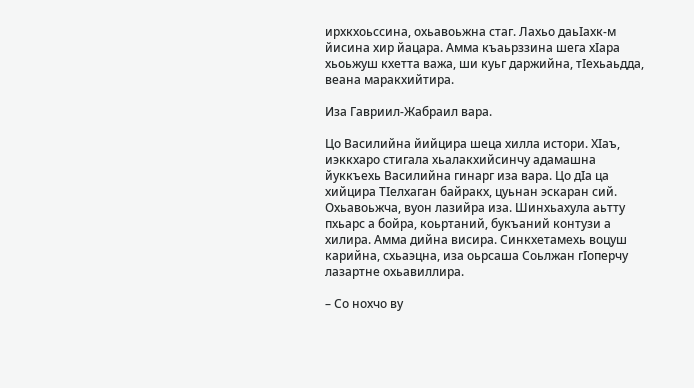ирхкхоьссина, охьавоьжна стаг. Лахьо даьIахк-м йисина хир йацара. Амма къаьрззина шега хIара хьоьжуш кхетта важа, ши куьг даржийна, тIехьаьдда, веана маракхийтира.

Иза Гавриил-Жабраил вара.

Цо Василийна йийцира шеца хилла истори. ХIаъ, иэккхаро стигала хьалакхийсинчу адамашна йуккъехь Василийна гинарг иза вара. Цо дIа ца хийцира ТIелхаган байракх, цуьнан эскаран сий. Охьавоьжча, вуон лазийра иза. Шинхьахула аьтту пхьарс а бойра, коьртаний, букъаний контузи а хилира. Амма дийна висира. Синкхетамехь воцуш карийна, схьаэцна, иза оьрсаша Соьлжан гIоперчу лазартне охьавиллира.

– Со нохчо ву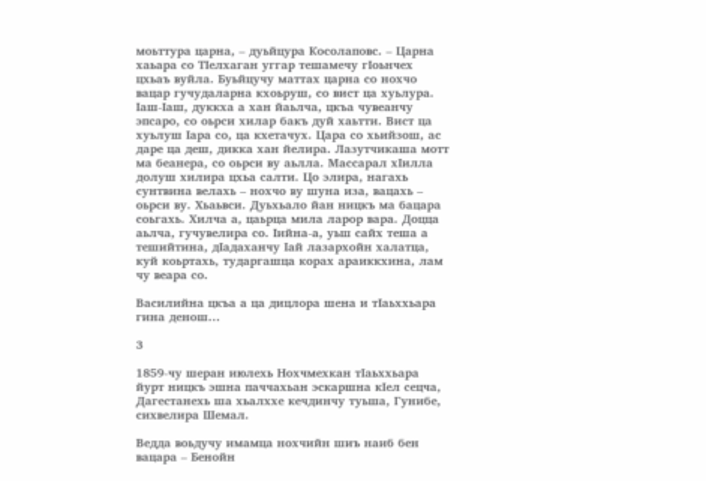моьттура царна, – дуьйцура Косолаповс. – Царна хаьара со ТIелхаган уггар тешамечу гIоьнчех цхьаъ вуйла. Буьйцучу маттах царна со нохчо вацар гучудаларна кхоьруш, со вист ца хуьлура. Iаш-Iаш, дуккха а хан йаьлча, цкъа чувеанчу эпсаро, со оьрси хилар бакъ дуй хаьтти. Вист ца хуьлуш Iара со, ца кхетачух. Цара со хьийзош, ас даре ца деш, дикка хан йелира. Лазутчикаша мотт ма беанера, со оьрси ву аьлла. Массарал хIилла долуш хилира цхьа салти. Цо элира, нагахь сунтвина велахь – нохчо ву шуна иза, вацахь – оьрси ву. Хьаьвси. Дуьхьало йан ницкъ ма бацара соьгахь. Хилча а, цаьрца мила ларор вара. Доцца аьлча, гучувелира со. Iийна-а, уьш сайх теша а тешийтина, дIадаханчу Iай лазархойн халатца, куй коьртахь, тударгашца корах араиккхина, лам чу веара со.

Василийна цкъа а ца дицлора шена и тIаьххьара гина денош…

3

1859-чу шеран июлехь Нохчмехкан тIаьххьара йурт ницкъ эшна паччахьан эскаршна кIел сецча, Дагестанехь ша хьалххе кечдинчу туьша, Гунибе, сихвелира Шемал.

Ведда воьдучу имамца нохчийн шиъ наиб бен вацара – Бенойн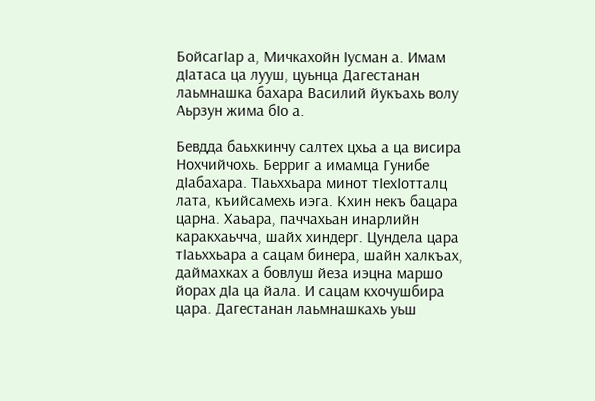БойсагIар а, Мичкахойн Iусман а. Имам дIатаса ца лууш, цуьнца Дагестанан лаьмнашка бахара Василий йукъахь волу Аьрзун жима бIо а.

Бевдда баьхкинчу салтех цхьа а ца висира Нохчийчохь. Берриг а имамца Гунибе дIабахара. ТIаьххьара минот тIехIотталц лата, къийсамехь иэга. Кхин некъ бацара царна. Хаьара, паччахьан инарлийн каракхаьчча, шайх хиндерг. Цундела цара тIаьххьара а сацам бинера, шайн халкъах, даймахках а бовлуш йеза иэцна маршо йорах дIа ца йала. И сацам кхочушбира цара. Дагестанан лаьмнашкахь уьш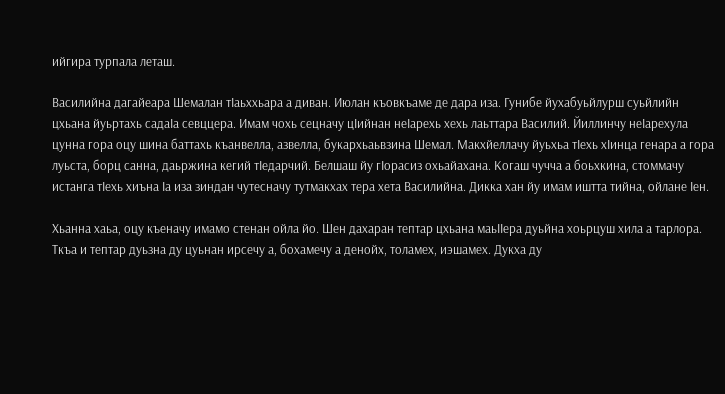ийгира турпала леташ.

Василийна дагайеара Шемалан тIаьххьара а диван. Июлан къовкъаме де дара иза. Гунибе йухабуьйлурш суьйлийн цхьана йуьртахь садаIа севццера. Имам чохь сецначу цIийнан неIарехь хехь лаьттара Василий. Йиллинчу неIарехула цунна гора оцу шина баттахь къанвелла, азвелла, букархьаьвзина Шемал. Макхйеллачу йуьхьа тIехь хIинца генара а гора луьста, борц санна, даьржина кегий тIедарчий. Белшаш йу гIорасиз охьайахана. Когаш чучча а боьхкина, стоммачу истанга тIехь хиъна Iа иза зиндан чутесначу тутмакхах тера хета Василийна. Дикка хан йу имам иштта тийна, ойлане Iен.

Хьанна хаьа, оцу къеначу имамо стенан ойла йо. Шен дахаран тептар цхьана маьIIера дуьйна хоьрцуш хила а тарлора. Ткъа и тептар дуьзна ду цуьнан ирсечу а, бохамечу а денойх, толамех, иэшамех. Дукха ду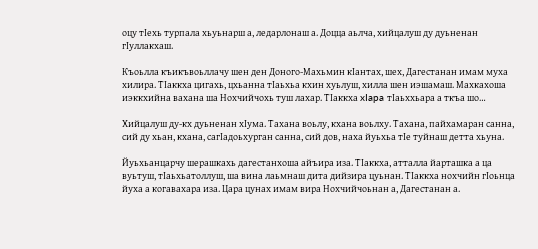оцу тIехь турпала хьуьнарш а, ледарлонаш а. Доцца аьлча, хийцалуш ду дуьненан гIуллакхаш.

Къоьлла къикъвоьллачу шен ден Доного-Махьмин кIантах, шех, Дагестанан имам муха хилира. ТIаккха цигахь, цхьанна тIаьхьа кхин хуьлуш, хилла шен иэшамаш. Махкахоша иэккхийна вахана ша Нохчийчохь туш лахар. ТIаккха xIapa тIаьххьара а ткъа шо…

Хийцалуш ду-кх дуьненан хIума. Тахана воьлу, кхана воьлху. Тахана, пайхамаран санна, сий ду хьан, кхана, сагIадоьхурган санна, сий дов, наха йуьхьа тIе туйнаш детта хьуна.

Йуьхьанцарчу шерашкахь дагестанхоша айъира иза. ТIаккха, атталла йарташка а ца вуьтуш, тIаьхьатоллуш, ша вина лаьмнаш дита дийзира цуьнан. ТIаккха нохчийн гIоьнца йуха а когавахара иза. Цара цунах имам вира Нохчийчоьнан а, Дагестанан а.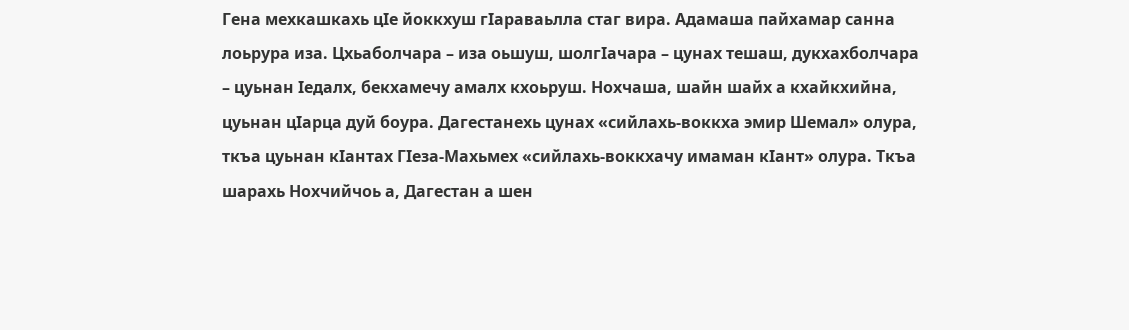Гена мехкашкахь цIе йоккхуш гIараваьлла стаг вира. Адамаша пайхамар санна лоьрура иза. Цхьаболчара – иза оьшуш, шолгIачара – цунах тешаш, дукхахболчара – цуьнан Iедалх, бекхамечу амалх кхоьруш. Нохчаша, шайн шайх а кхайкхийна, цуьнан цIарца дуй боура. Дагестанехь цунах «сийлахь-воккха эмир Шемал» олура, ткъа цуьнан кIантах ГIеза-Махьмех «сийлахь-воккхачу имаман кIант» олура. Ткъа шарахь Нохчийчоь а, Дагестан а шен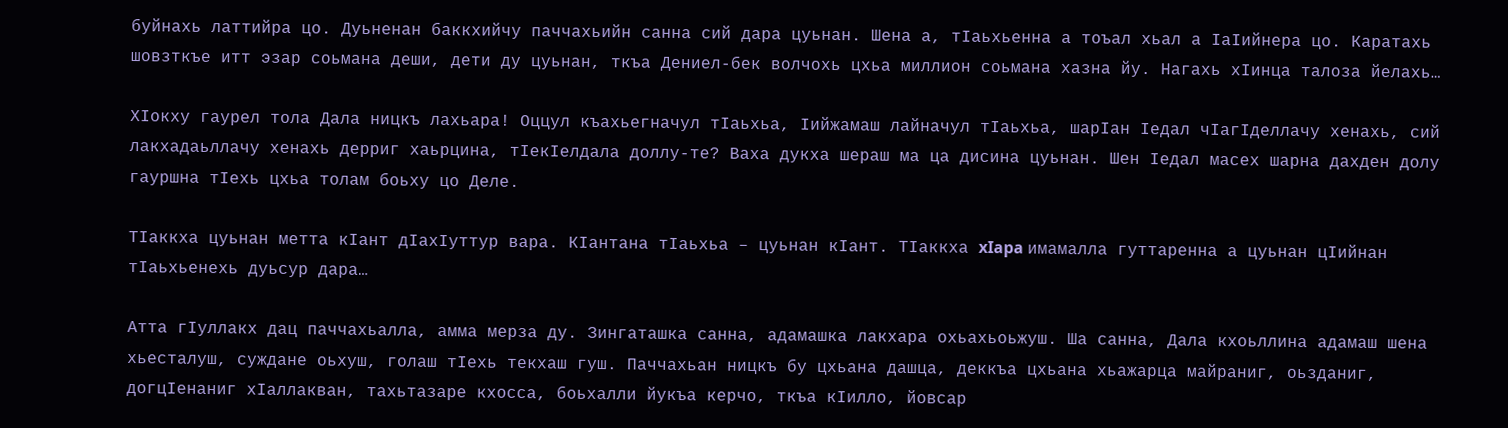буйнахь латтийра цо. Дуьненан баккхийчу паччахьийн санна сий дара цуьнан. Шена а, тIаьхьенна а тоъал хьал а IаIийнера цо. Каратахь шовзткъе итт эзар соьмана деши, дети ду цуьнан, ткъа Дениел-бек волчохь цхьа миллион соьмана хазна йу. Нагахь хIинца талоза йелахь…

ХIокху гаурел тола Дала ницкъ лахьара! Оццул къахьегначул тIаьхьа, Iийжамаш лайначул тIаьхьа, шарIан Iедал чIагIделлачу хенахь, сий лакхадаьллачу хенахь дерриг хаьрцина, тIекIелдала доллу-те? Ваха дукха шераш ма ца дисина цуьнан. Шен Iедал масех шарна дахден долу гауршна тIехь цхьа толам боьху цо Деле.

ТIаккха цуьнан метта кIант дIахIуттур вара. КIантана тIаьхьа – цуьнан кIант. ТIаккха xIapa имамалла гуттаренна а цуьнан цIийнан тIаьхьенехь дуьсур дара…

Атта гIуллакх дац паччахьалла, амма мерза ду. Зингаташка санна, адамашка лакхара охьахьоьжуш. Ша санна, Дала кхоьллина адамаш шена хьесталуш, суждане оьхуш, голаш тIехь текхаш гуш. Паччахьан ницкъ бу цхьана дашца, деккъа цхьана хьажарца майраниг, оьзданиг, догцIенаниг хIаллакван, тахьтазаре кхосса, боьхалли йукъа керчо, ткъа кIилло, йовсар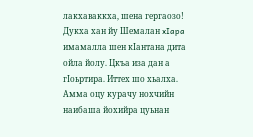лакхаваккха, шена гергаозо! Дукха хан йу Шемалан xIapa имамалла шен кIантана дита ойла йолу. Цкъа иза дан а гIоьртира. Иттех шо хьалха. Амма оцу курачу нохчийн наибаша йохийра цуьнан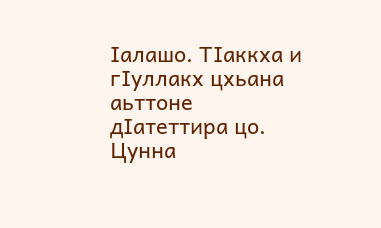Iалашо. ТIаккха и гIуллакх цхьана аьттоне дIатеттира цо. Цунна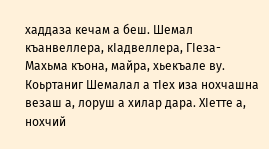хаддаза кечам а беш. Шемал къанвеллера, кIадвеллера, ГIеза-Махьма къона, майра, хьекъале ву. Коьртаниг Шемалал а тIех иза нохчашна везаш а, лоруш а хилар дара. ХIетте а, нохчий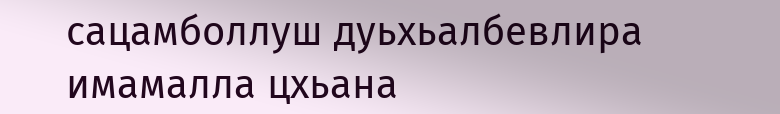сацамболлуш дуьхьалбевлира имамалла цхьана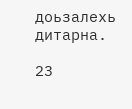доьзалехь дитарна.

23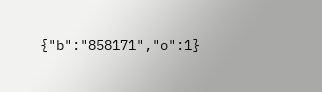{"b":"858171","o":1}